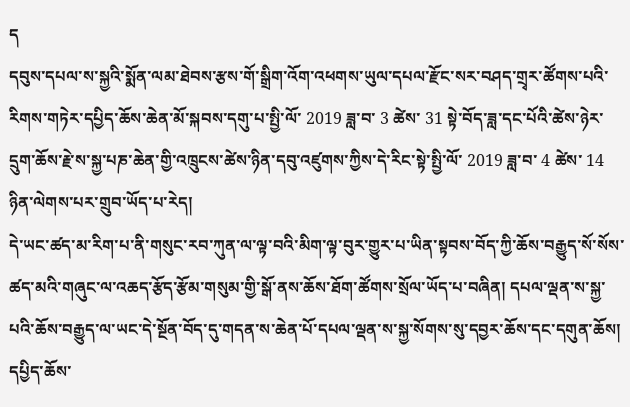ད
དབུས་དཔལ་ས་སྐྱའི་སྨོན་ལམ་ཐེབས་རྩས་གོ་སྒྲིག་འོག་འཕགས་ཡུལ་དཔལ་རྫོང་སར་བཤད་གྲྭར་ཚོགས་པའི་རིགས་གཏེར་དཔྱིད་ཆོས་ཆེན་མོ་སྐབས་དགུ་པ་སྤྱི་ལོ་ 2019 ཟླ་བ་ 3 ཚེས་ 31 སྟེ་བོད་ཟླ་དང་པོའི་ཚེས་ཉེར་དྲུག་ཆོས་རྗེ་ས་སྐྱ་པཎ་ཆེན་གྱི་འཁྲུངས་ཚེས་ཉིན་དབུ་འཛུགས་ཀྱིས་དེ་རིང་སྟེ་སྤྱི་ལོ་ 2019 ཟླ་བ་ 4 ཚེས་ 14 ཉིན་ལེགས་པར་གྲུབ་ཡོད་པ་རེད།
དེ་ཡང་ཚད་མ་རིག་པ་ནི་གསུང་རབ་ཀུན་ལ་ལྟ་བའི་མིག་ལྟ་བུར་གྱུར་པ་ཡིན་སྟབས་བོད་ཀྱི་ཆོས་བརྒྱུད་སོ་སོས་ཚད་མའི་གཞུང་ལ་འཆད་རྩོད་རྩོམ་གསུམ་གྱི་སྒོ་ནས་ཆོས་ཐོག་ཚོགས་སྲོལ་ཡོད་པ་བཞིན། དཔལ་ལྡན་ས་སྐྱ་པའི་ཆོས་བརྒྱུད་ལ་ཡང་དེ་སྔོན་བོད་དུ་གདན་ས་ཆེན་པོ་དཔལ་ལྡན་ས་སྐྱ་སོགས་སུ་དབྱར་ཆོས་དང་དགུན་ཆོས། དཔྱིད་ཆོས་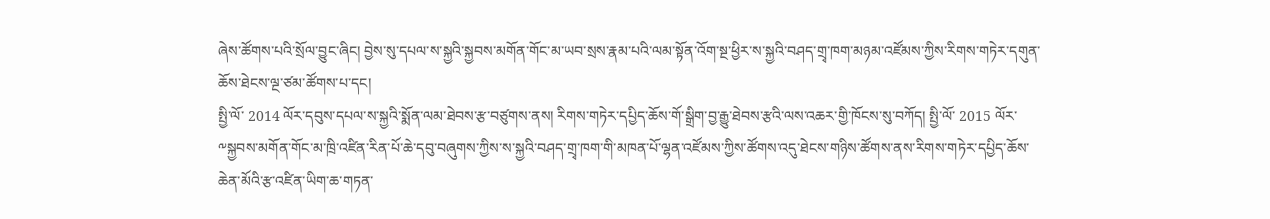ཞེས་ཚོགས་པའི་སྲོལ་བྱུང་ཞིང། བྱེས་སུ་དཔལ་ས་སྐྱའི་སྐྱབས་མགོན་གོང་མ་ཡབ་སྲས་རྣམ་པའི་ལམ་སྟོན་འོག་སྔ་ཕྱིར་ས་སྐྱའི་བཤད་གྲྭ་ཁག་མཉམ་འཛོམས་ཀྱིས་རིགས་གཏེར་དགུན་ཆོས་ཐེངས་ལྔ་ཙམ་ཚོགས་པ་དང།
སྤྱི་ལོ་ 2014 ལོར་དབུས་དཔལ་ས་སྐྱའི་སྨོན་ལམ་ཐེབས་རྩ་བཙུགས་ནས། རིགས་གཏེར་དཔྱིད་ཆོས་གོ་སྒྲིག་བྱ་རྒྱུ་ཐེབས་རྩའི་ལས་འཆར་གྱི་ཁོངས་སུ་བཀོད། སྤྱི་ལོ་ 2015 ལོར་༸སྐྱབས་མགོན་གོང་མ་ཁྲི་འཛིན་རིན་པོ་ཆེ་དབུ་བཞུགས་ཀྱིས་ས་སྐྱའི་བཤད་གྲྭ་ཁག་གི་མཁན་པོ་ལྷན་འཛོམས་ཀྱིས་ཚོགས་འདུ་ཐེངས་གཉིས་ཚོགས་ནས་རིགས་གཏེར་དཔྱིད་ཆོས་ཆེན་མོའི་རྩ་འཛིན་ཡིག་ཆ་གཏན་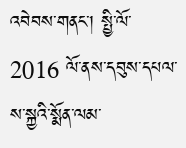འབེབས་གནང་། སྤྱི་ལོ་ 2016 ལོ་ནས་དབུས་དཔལ་ས་སྐྱའི་སྨོན་ལམ་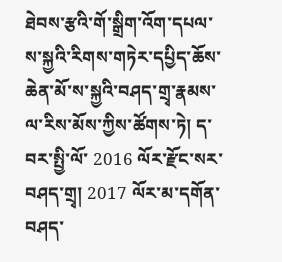ཐེབས་རྩའི་གོ་སྒྲིག་འོག་དཔལ་ས་སྐྱའི་རིགས་གཏེར་དཔྱིད་ཆོས་ཆེན་མོ་ས་སྐྱའི་བཤད་གྲྭ་རྣམས་ལ་རིས་མོས་ཀྱིས་ཚོགས་ཏེ། ད་བར་སྤྱི་ལོ་ 2016 ལོར་རྫོང་སར་བཤད་གྲྭ། 2017 ལོར་མ་དགོན་བཤད་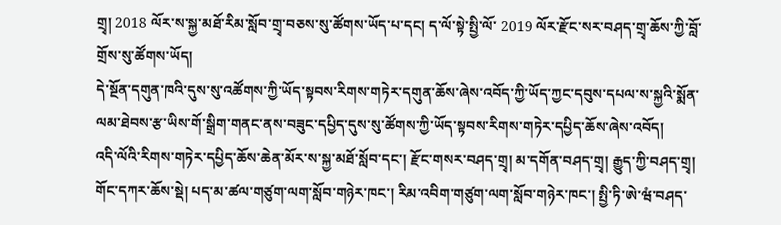གྲྭ། 2018 ལོར་ས་སྐྱ་མཐོ་རིམ་སློབ་གྲྭ་བཅས་སུ་ཚོགས་ཡོད་པ་དང། ད་ལོ་སྟེ་སྤྱི་ལོ་ 2019 ལོར་རྫོང་སར་བཤད་གྲྭ་ཆོས་ཀྱི་བློ་གྲོས་སུ་ཚོགས་ཡོད།
དེ་སྔོན་དགུན་ཁའི་དུས་སུ་འཚོགས་ཀྱི་ཡོད་སྟབས་རིགས་གཏེར་དགུན་ཆོས་ཞེས་འབོད་ཀྱི་ཡོད་ཀྱང་དབུས་དཔལ་ས་སྐྱའི་སྨོན་ལམ་ཐེབས་རྩ་ཡིས་གོ་སྒྲིག་གནང་ནས་བཟུང་དཔྱིད་དུས་སུ་ཚོགས་ཀྱི་ཡོད་སྟབས་རིགས་གཏེར་དཔྱིད་ཆོས་ཞེས་འབོད།
འདི་ལོའི་རིགས་གཏེར་དཔྱིད་ཆོས་ཆེན་མོར་ས་སྐྱ་མཐོ་སློབ་དང་། རྫོང་གསར་བཤད་གྲྭ། མ་དགོན་བཤད་གྲྭ། རྒྱུད་ཀྱི་བཤད་གྲྭ། གོང་དཀར་ཆོས་སྡེ། པད་མ་ཚལ་གཙུག་ལག་སློབ་གཉེར་ཁང་། རིམ་འབིག་གཙུག་ལག་སློབ་གཉེར་ཁང་། སྤྱི་ཏི་ཨེ་ཝཾ་བཤད་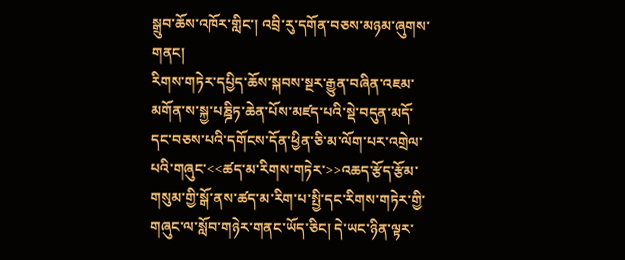སྒྲུབ་ཆོས་འཁོར་གླིང་། འབྲི་རུ་དགོན་བཅས་མཉམ་ཞུགས་གནང།
རིགས་གཏེར་དཔྱིད་ཆོས་སྐབས་སྔར་རྒྱུན་བཞིན་འཇམ་མགོན་ས་སྐྱ་པཎྜིཏ་ཆེན་པོས་མཛད་པའི་སྡེ་བདུན་མདོ་དང་བཅས་པའི་དགོངས་དོན་ཕྱིན་ཅི་མ་ལོག་པར་འགྲེལ་པའི་གཞུང་<<ཚད་མ་རིགས་གཏེར་>>འཆད་རྩོད་རྩོམ་གསུམ་གྱི་སྒོ་ནས་ཚད་མ་རིག་པ་སྤྱི་དང་རིགས་གཏེར་གྱི་གཞུང་ལ་སློབ་གཉེར་གནང་ཡོད་ཅིང། དེ་ཡང་ཉིན་ལྟར་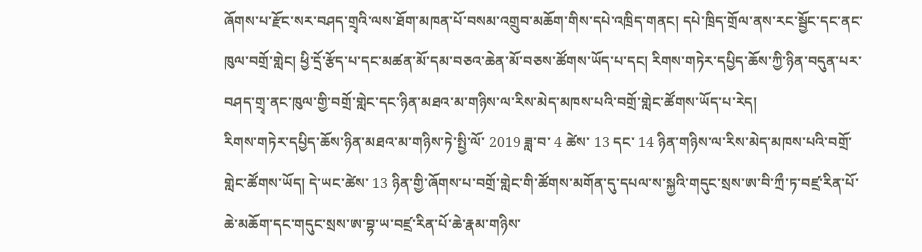ཞོགས་པ་རྫོང་སར་བཤད་གྲྭའི་ལས་ཐོག་མཁན་པོ་བསམ་འགྲུབ་མཆོག་གིས་དཔེ་འཁྲིད་གནང། དཔེ་ཁྲིད་གྲོལ་ནས་རང་སྦྱོང་དང་ནང་ཁུལ་བགྲོ་གླེང། ཕྱི་དྲོ་རྩོད་པ་དང་མཚན་མོ་དམ་བཅའ་ཆེན་མོ་བཅས་ཚོགས་ཡོད་པ་དང། རིགས་གཏེར་དཔྱིད་ཆོས་ཀྱི་ཉིན་བདུན་པར་བཤད་གྲྭ་ནང་ཁུལ་གྱི་བགྲོ་གླེང་དང་ཉིན་མཐའ་མ་གཉིས་ལ་རིས་མེད་མཁས་པའི་བགྲོ་གླེང་ཚོགས་ཡོད་པ་རེད།
རིགས་གཏེར་དཔྱིད་ཆོས་ཉིན་མཐའ་མ་གཉིས་ཏེ་སྤྱི་ལོ་ 2019 ཟླ་བ་ 4 ཚེས་ 13 དང་ 14 ཉིན་གཉིས་ལ་རིས་མེད་མཁས་པའི་བགྲོ་གླེང་ཚོགས་ཡོད། དེ་ཡང་ཚེས་ 13 ཉིན་གྱི་ཞོགས་པ་བགྲོ་གླེང་གི་ཚོགས་མགོན་དུ་དཔལ་ས་སྐྱའི་གདུང་སྲས་ཨ་བི་ཀྲྀ་ཏ་བཛྲ་རིན་པོ་ཆེ་མཆོག་དང་གདུང་སྲས་ཨ་བྷ་ཡ་བཛྲ་རིན་པོ་ཆེ་རྣམ་གཉིས་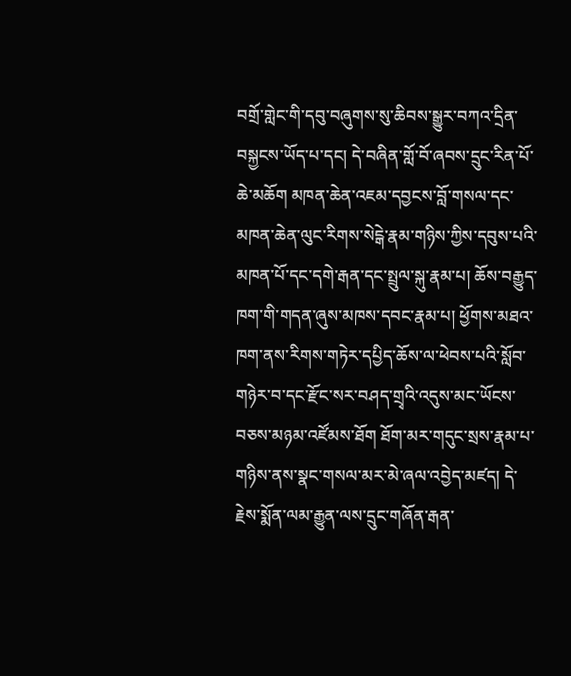བགྲོ་གླེང་གི་དབུ་བཞུགས་སུ་ཆིབས་སྒྱུར་བཀའ་དྲིན་བསྐྱངས་ཡོད་པ་དང། དེ་བཞིན་གློ་བོ་ཞབས་དྲུང་རིན་པོ་ཆེ་མཆོག མཁན་ཆེན་འཇམ་དབྱངས་བློ་གསལ་དང་མཁན་ཆེན་ལུང་རིགས་སེངྒེ་རྣམ་གཉིས་ཀྱིས་དབུས་པའི་མཁན་པོ་དང་དགེ་རྒན་དང་སྤྲུལ་སྐུ་རྣམ་པ། ཆོས་བརྒྱུད་ཁག་གི་གདན་ཞུས་མཁས་དབང་རྣམ་པ། ཕྱོགས་མཐའ་ཁག་ནས་རིགས་གཏེར་དཔྱིད་ཆོས་ལ་ཕེབས་པའི་སློབ་གཉེར་བ་དང་རྫོང་སར་བཤད་གྲྭའི་འདུས་མང་ཡོངས་བཅས་མཉམ་འཛོམས་ཐོག ཐོག་མར་གདུང་སྲས་རྣམ་པ་གཉིས་ནས་སྣང་གསལ་མར་མེ་ཞལ་འབྱེད་མཛད། དེ་རྗེས་སྨོན་ལམ་རྒྱུན་ལས་དྲུང་གཞོན་རྒན་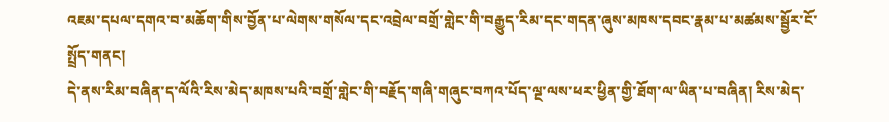འཇམ་དཔལ་དགའ་བ་མཆོག་གིས་བྱོན་པ་ལེགས་གསོལ་དང་འབྲེལ་བགྲོ་གླེང་གི་བརྒྱུད་རིམ་དང་གདན་ཞུས་མཁས་དབང་རྣམ་པ་མཚམས་སྦྱོར་ངོ་སྤྲོད་གནང།
དེ་ནས་རིམ་བཞིན་ད་ལོའི་རིས་མེད་མཁས་པའི་བགྲོ་གླེང་གི་བརྗོད་གཞི་གཞུང་བཀའ་པོད་ལྔ་ལས་ཕར་ཕྱིན་གྱི་ཐོག་ལ་ཡིན་པ་བཞིན། རིས་མེད་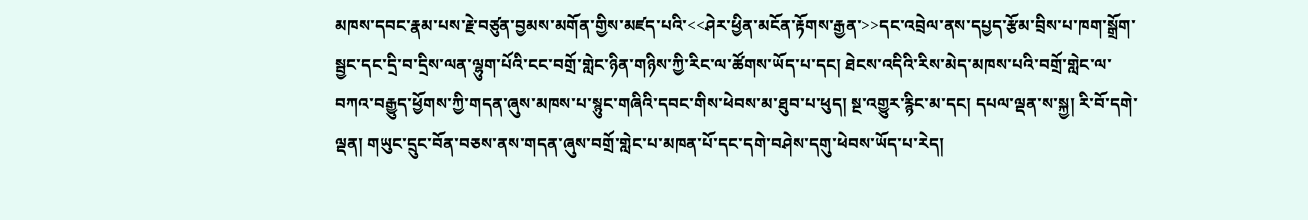མཁས་དབང་རྣམ་པས་རྗེ་བཙུན་བྱམས་མགོན་གྱིས་མཛད་པའི་<<ཤེར་ཕྱིན་མངོན་རྟོགས་རྒྱན་>>དང་འབྲེལ་ནས་དཔྱད་རྩོམ་བྲིས་པ་ཁག་སྒྲོག་སྦྱང་དང་དྲི་བ་དྲིས་ལན་ལྷུག་པོའི་ངང་བགྲོ་གླེང་ཉིན་གཉིས་ཀྱི་རིང་ལ་ཚོགས་ཡོད་པ་དང། ཐེངས་འདིའི་རིས་མེད་མཁས་པའི་བགྲོ་གླེང་ལ་བཀའ་བརྒྱུད་ཕྱོགས་ཀྱི་གདན་ཞུས་མཁས་པ་སྙུང་གཞིའི་དབང་གིས་ཕེབས་མ་ཐུབ་པ་ཕུད། སྔ་འགྱུར་རྙིང་མ་དང། དཔལ་ལྡན་ས་སྐྱ། རི་བོ་དགེ་ལྡན། གཡུང་དྲུང་བོན་བཅས་ནས་གདན་ཞུས་བགྲོ་གླེང་པ་མཁན་པོ་དང་དགེ་བཤེས་དགུ་ཕེབས་ཡོད་པ་རེད།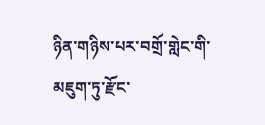ཉིན་གཉིས་པར་བགྲོ་གླེང་གི་མཇུག་ཏུ་རྫོང་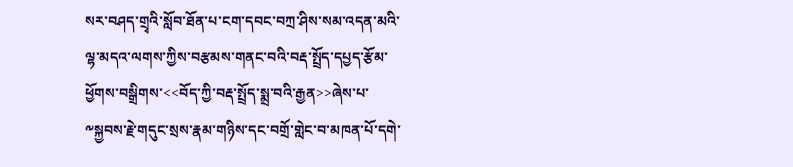སར་བཤད་གྲྭའི་སློབ་ཐོན་པ་ངག་དབང་བཀྲ་ཤིས་སམ་འདན་མའི་ལྷ་མདའ་ལགས་ཀྱིས་བརྩམས་གནང་བའི་བརྡ་སྤྲོད་དཔྱད་རྩོམ་ཕྱོགས་བསྒྲིགས་<<བོད་ཀྱི་བརྡ་སྤྲོད་སྨྲ་བའི་རྒྱན>>ཞེས་པ་༸སྐྱབས་རྗེ་གདུང་སྲས་རྣམ་གཉིས་དང་བགྲོ་གླེང་བ་མཁན་པོ་དགེ་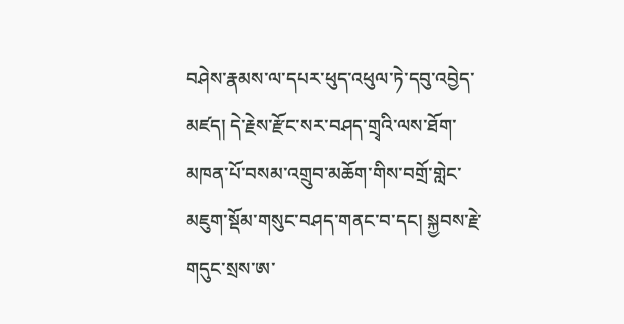བཤེས་རྣམས་ལ་དཔར་ཕུད་འཕུལ་ཏེ་དབུ་འབྱེད་མཛད། དེ་རྗེས་རྫོང་སར་བཤད་གྲྭའི་ལས་ཐོག་མཁན་པོ་བསམ་འགྲུབ་མཆོག་གིས་བགྲོ་གླེང་མཇུག་སྡོམ་གསུང་བཤད་གནང་བ་དང། སྐྱབས་རྗེ་གདུང་སྲས་ཨ་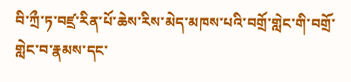བི་ཀྲྀ་ཏ་བཛྲ་རིན་པོ་ཆེས་རིས་མེད་མཁས་པའི་བགྲོ་གླེང་གི་བགྲོ་གླེང་བ་རྣམས་དང་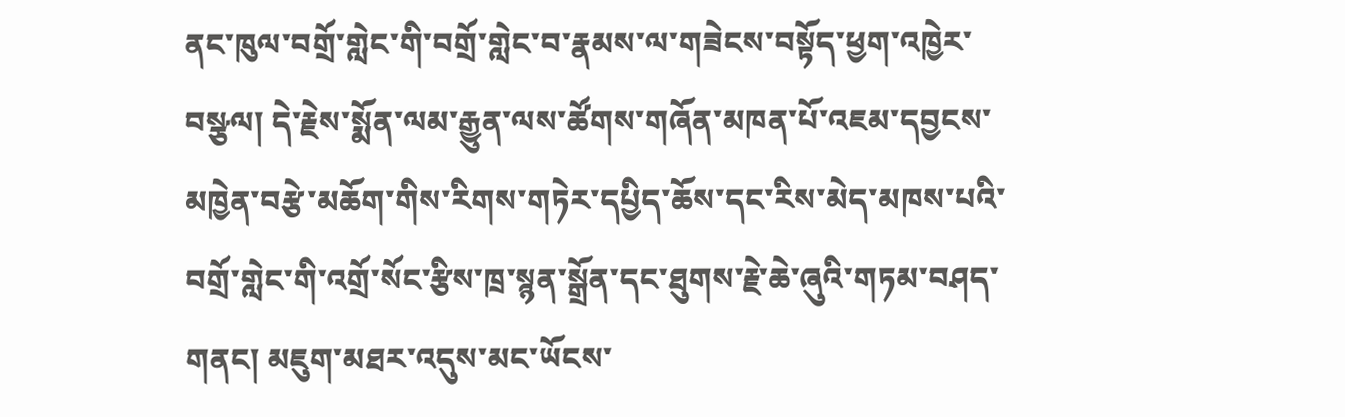ནང་ཁུལ་བགྲོ་གླེང་གི་བགྲོ་གླེང་བ་རྣམས་ལ་གཟེངས་བསྟོད་ཕྱག་འཁྱེར་བསྩལ། དེ་རྗེས་སྨོན་ལམ་རྒྱུན་ལས་ཚོགས་གཞོན་མཁན་པོ་འཇམ་དབྱངས་མཁྱེན་བརྩེ་མཆོག་གིས་རིགས་གཏེར་དཔྱིད་ཆོས་དང་རིས་མེད་མཁས་པའི་བགྲོ་གླེང་གི་འགྲོ་སོང་རྩིས་ཁྲ་སྙན་སྒྲོན་དང་ཐུགས་རྗེ་ཆེ་ཞུའི་གཏམ་བཤད་གནང། མཇུག་མཐར་འདུས་མང་ཡོངས་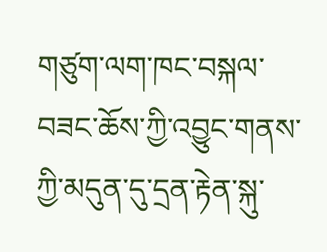གཙུག་ལག་ཁང་བསྐལ་བཟང་ཆོས་ཀྱི་འབྱུང་གནས་ཀྱི་མདུན་དུ་དྲན་རྟེན་སྐུ་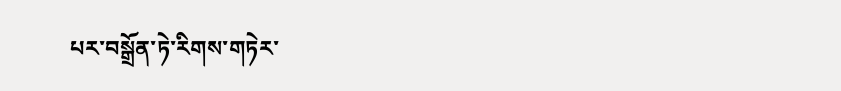པར་བསྒྲོན་ཏེ་རིགས་གཏེར་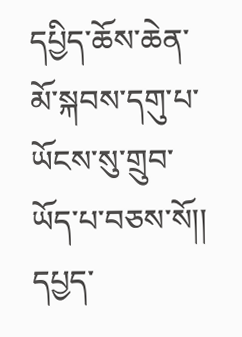དཔྱིད་ཆོས་ཆེན་མོ་སྐབས་དགུ་པ་ཡོངས་སུ་གྲུབ་ཡོད་པ་བཅས་སོ།།
དཔྱད་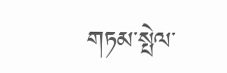གཏམ་སྤེལ་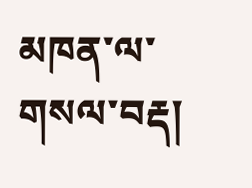མཁན་ལ་གསལ་བརྡ།